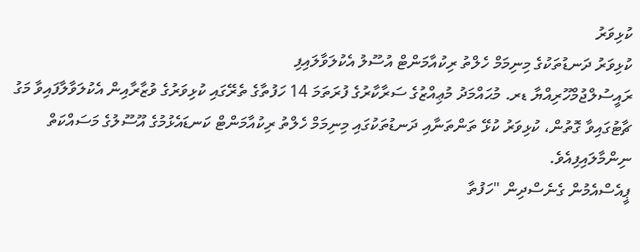ކުޅިވަރު
ކުޅިވަރު ދަނޑުތަކުގެ މިނިމަމް ހެލްތު ރިކުއާމަންޓް އުސޫލު އެކުލަވާލައިފި
ރައީސުލްޖުމްހޫރިއްޔާ ޑރ. މުޙައްމަދު މުޢިއްޒުގެ ސަރާކާރުގެ ފުރަތަމަ 14 ހަފުތާގެ ތެރޭގައި ކުޅިވަރުގެ ވުޒާރާއިން އެކުލަވާލާފައިވާ މަގު ޗާޓުގައިވާ ގޮތުން، ކުޅިވަރު ކުޅޭ ތަންތަނާއި ދަނޑުތަކުގައި މިނިމަމް ހެލްތު ރިކުއާމަންޓް ކަނޑައެޅުމުގެ އޫސޫލުގެ މަސައްކަތް ނިންމާލައިފިއެވެ.
ޕީއެސްއެމުން ގެނެސްދިން "ހަފުތާ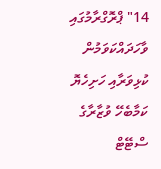14" ޕްރޮގްރާމުގައި ވާހަދައްކަވަމުން ކުޅިވަރާއި ހަށިހެޔޮ ކަމާބެހޭ ވުޒާރާގެ ސްޓޭޓް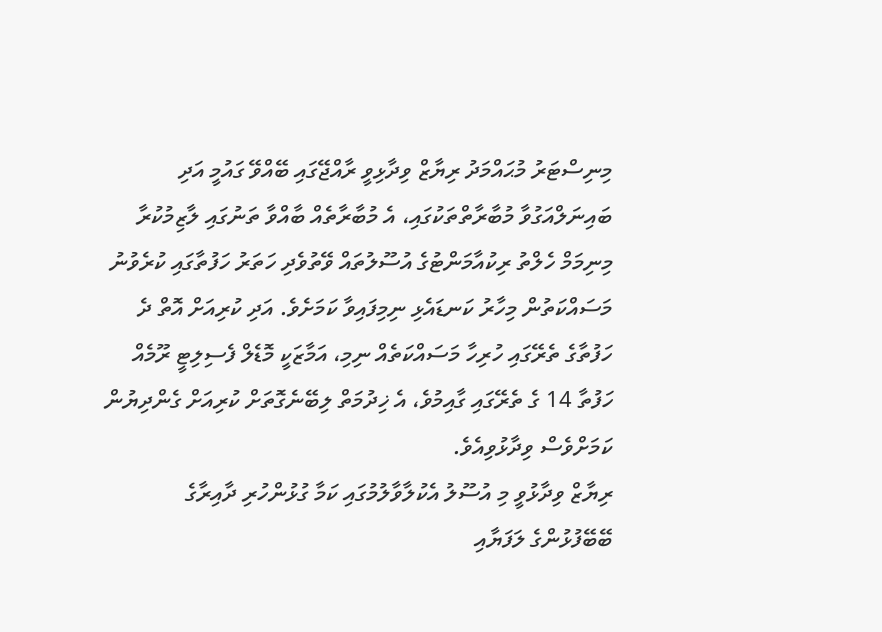މިނިސްޓަރު މުޙައްމަދު ރިޔާޒް ވިދާޅިވީ ރާއްޖޭގައި ބޭއްވޭ ގައުމީ އަދި ބައިނަލްއަގުވާ މުބާރާތްތަކުގައި، އެ މުބާރާތެއް ބާއްވާ ތަނުގައި ލާޒިމުކުރާ މިނިމަމް ހެލްތު ރިކުއާމަންޓުގެ އުސޫލުތައް ވޭތުވެދި ހަތަރު ހަފުތާގައި ކުރެވުނު މަސައްކަތުން މިހާރު ކަނޑައެޅި ނިމިފައިވާ ކަމަށެވެ. އަދި ކުރިއަށް އޮތް ދެ ހަފުތާގެ ތެރޭގައި ހުރިހާ މަސައްކަތެއް ނިމި، އަމާޒަކީ މޮޑެލް ފެސިލިޓީ ރޫމެއް ހަފުތާ 14 ގެ ތެރޭގައި ގާއިމުވެ، އެ ޚިދުމަތް ލިބޭނެގޮތަށް ކުރިއަށް ގެންދިޔުން ކަމަށްވެސް ވިދާޅުވިއެވެ.
ރިޔާޒް ވިދާޅުވީ މި އުސޫލު އެކުލާވާލުމުގައި ކަމާ ގުޅުންހުރި ދާއިރާގެ ބޭބޭފުޅުންގެ ލަފަޔާއި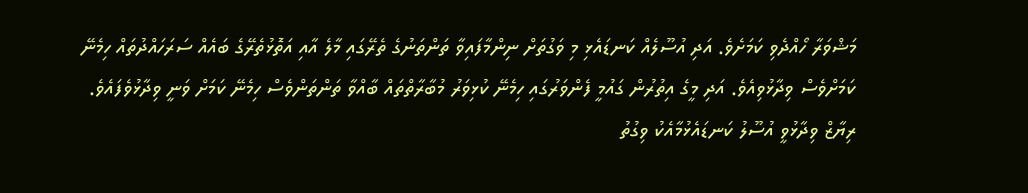މަޝްވަރާ ހޯއްދެވި ކަމަށެވެ. އަދި އުސޫލެއް ކަނޑައެޅި މި ވަގުތަށް ނިންމާފައިވާ ތަންތަނުގެ ތެރޭގައި މާލެ އާއި އަތޮޅުތެރޭގެ ބައެއް ސަރަހައްދުތައް ހިމެނޭ ކަމަށްވެސް ވިދާޅުވިއެވެ. އަދި މީގެ އިތުރުން ގައުމީ ފެންވަރުގައި ހިމެނޭ ކުޅިވަރު މުބާރާތްތައް ބާއްވާ ތަންތަންވެސް ހިމެނޭ ކަމަށް ވަނީ ވިދާޅުވެފައެވެ.
ރިޔާޒް ވިދާޅުވީ އުސޫލު ކަނޑައެޅުމާއެކު ވިގުތު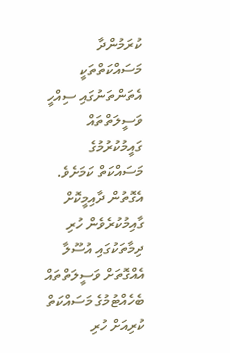ކުރަމުންދާ މަސައްކަތްތަކީ އެތަންތަނުގައި ސިއްހީ ވަސީލަތްތައް ގައީމުކުރުމުގެ މަސައްކަތް ކަމަށެވެ. އެގޮތުން ދާއިމީކޮށް ގާއިމުކުރެވެން ހުރި ދިމާތަކުގައި އުސޫލާ އެއްގޮތަށް ވަސީލަތްތައް ބެހެއްޓުމުގެ މަސައްކަތް ކުރިއަށް ހުރި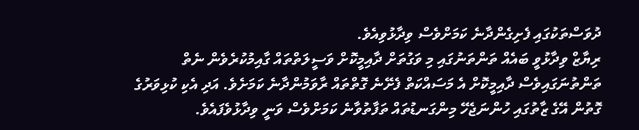ދުވަސްތަކުގައި ފެށިގެންދާނެ ކަމަށްވެސް ވިދާޅުވިއެވެ.
ރިޔާޒް ވިދާޅުވީ ބައެއް ތަންތަނުގައި މި ވަގުތަށް ދާއިމީކޮށް ވަސީލަތްތައް ގާއިމުކުރެވެން ނެތް ތަންތުނަގައިވެސް ދާއިމީކޮށް އެ މަސައްކަތް ފެށޭނެ ގޮތްތައް ރާވަމުންދާނެ ކަމަށެވެ. އަދި އެކި ކުޅިވަރުގެ ގޮތުން އޭގެ ޒާތުގައި ހުންނަޖެހޭ މިންގަނޑުތައް ތަފާތުވާނެ ކަމަށްވެސް ވަނީ ވިދާޅުވެފައެވެ.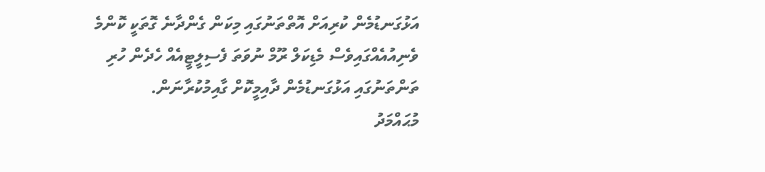އަޅުގަނޑުމެން ކުރިއަށް އޮތްތަނުގައި މިކަން ގެންދާނެ ގޮތަކީ ކޮންމެ ވެނިއުއެއްގައިވެސް މެޑިކަލް ރޫމް ނުވަތަ ފެސިލީޓީއެއް ހެދެން ހުރި ތަންތަނުގައި އަޅުގަނޑުމެން ދާއިމީކޮށް ގާއިމުކުރާނަން.
މުޙައްމަދު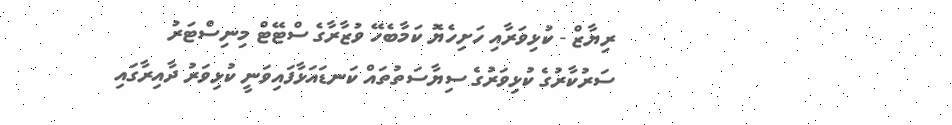ރިޔާޒް - ކުޅިވަރާއި ހަށިހެޔޮ ކަމާބެހޭ ވުޒާރާގެ ސްޓޭޓް މިނިސްޓަރު
ސަރުކާރުގެ ކުޅިވަރުގެ ސިޔާސަތުތައް ކަނޑައަޅާފައިވަނީ ކުޅިވަރު ދާއިރާގައި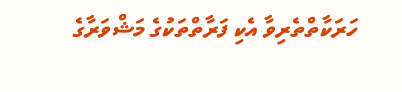ހަރަކާތްތެރިވާ އެކި ފަރާތްތަކުގެ މަޝްވަރާގެ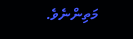މަތިންނެވެ.